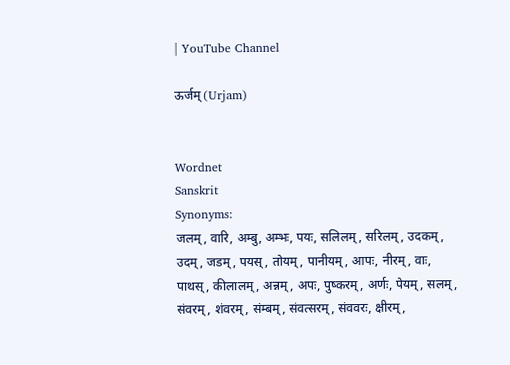| YouTube Channel

ऊर्जम् (Urjam)


Wordnet
Sanskrit
Synonyms:
जलम्, वारि, अम्बु, अम्भः, पयः, सलिलम्, सरिलम्, उदकम्, उदम्, जडम्, पयस्, तोयम्, पानीयम्, आपः, नीरम्, वाः, पाथस्, कीलालम्, अन्नम्, अपः, पुष्करम्, अर्णः, पेयम्, सलम्, संवरम्, शंवरम्, संम्बम्, संवत्सरम्, संववरः, क्षीरम्,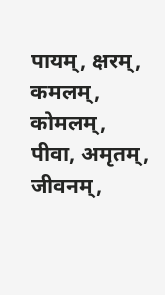पायम्, क्षरम्, कमलम्, कोमलम्, पीवा, अमृतम्, जीवनम्,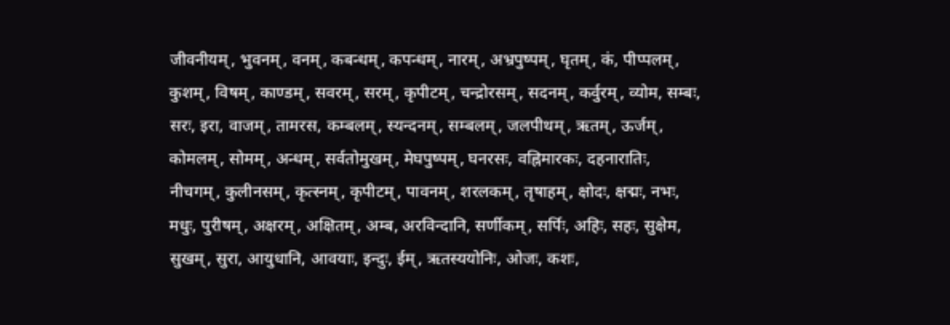जीवनीयम्, भुवनम्, वनम्, कबन्धम्, कपन्धम्, नारम्, अभ्रपुष्पम्, घृतम्, कं, पीप्पलम्, कुशम्, विषम्, काण्डम्, सवरम्, सरम्, कृपीटम्, चन्द्रोरसम्, सदनम्, कर्वुरम्, व्योम, सम्बः, सरः, इरा, वाजम्, तामरस, कम्बलम्, स्यन्दनम्, सम्बलम्, जलपीथम्, ऋतम्, ऊर्जम्, कोमलम्, सोमम्, अन्धम्, सर्वतोमुखम्, मेघपुष्पम्, घनरसः, वह्निमारकः, दहनारातिः, नीचगम्, कुलीनसम्, कृत्स्नम्, कृपीटम्, पावनम्, शरलकम्, तृषाहम्, क्षोदः, क्षद्मः, नभः, मधुः, पुरीषम्, अक्षरम्, अक्षितम्, अम्ब, अरविन्दानि, सर्णीकम्, सर्पिः, अहिः, सहः, सुक्षेम, सुखम्, सुरा, आयुधानि, आवयाः, इन्दुः, ईम्, ऋतस्ययोनिः, ओजः, कशः,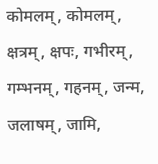कोमलम्, कोमलम्, क्षत्रम्, क्षपः, गभीरम्, गम्भनम्, गहनम्, जन्म, जलाषम्, जामि,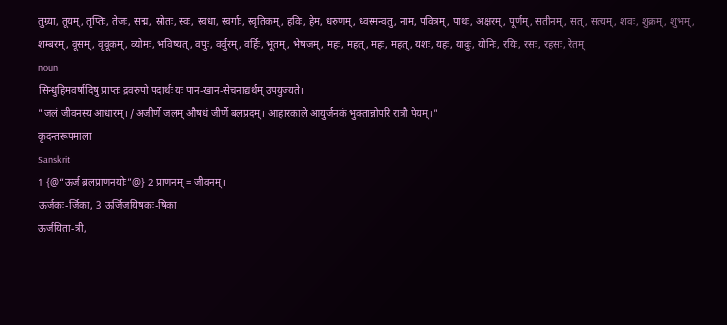तुग्र्या, तूयम्, तृप्तिः, तेजः, सद्म, स्रोतः, स्वः, स्वधा, स्वर्गाः, स्वृतिकम्, हविः, हेम, धरुणम्, ध्वस्मन्वतु, नाम, पवित्रम्, पाथः, अक्षरम्, पूर्णम्, सतीनम्, सत्, सत्यम्, शवः, शुक्रम्, शुभम्, शम्बरम्, वूसम्, वृवूकम्, व्योमः, भविष्यत्, वपुः, वर्वुरम्, वर्हिः, भूतम्, भेषजम्, महः, महत्, महः, महत्, यशः, यहः, यादुः, योनिः, रयिः, रसः, रहसः, रेतम्
noun
सिन्धुहिमवर्षादिषु प्राप्तः द्रवरुपो पदार्थः यः पान-खान-सेचनाद्यर्थम् उपयुज्यते।
"जलं जीवनस्य आधारम्। /अजीर्णे जलम् औषधं जीर्णे बलप्रदम्। आहारकाले आयुर्जनकं भुक्तान्नोपरि रात्रौ पेयम्।"
कृदन्तरूपमाला
Sanskrit
1 {@“ऊर्ज ब्रलप्राणनयोः”@} 2 प्राणनम् = जीवनम्।
ऊर्जकः-र्जिका, 3 ऊर्जिजयिषकः-षिका
ऊर्जयिता-त्री,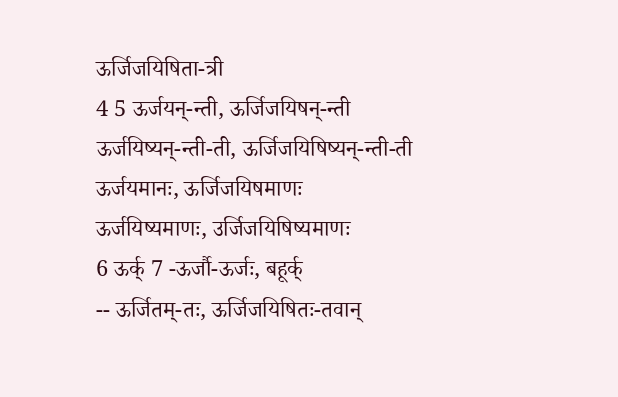ऊर्जिजयिषिता-त्री
4 5 ऊर्जयन्-न्ती, ऊर्जिजयिषन्-न्ती
ऊर्जयिष्यन्-न्ती-ती, ऊर्जिजयिषिष्यन्-न्ती-ती
ऊर्जयमानः, ऊर्जिजयिषमाणः
ऊर्जयिष्यमाणः, उर्जिजयिषिष्यमाणः
6 ऊर्क् 7 -ऊर्जौ-ऊर्जः, बहूर्क्
-- ऊर्जितम्-तः, ऊर्जिजयिषितः-तवान्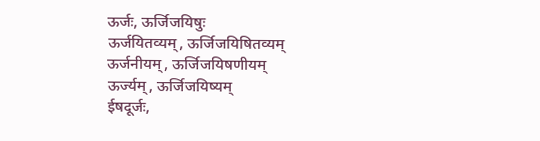ऊर्जः, ऊर्जिजयिषुः
ऊर्जयितव्यम्, ऊर्जिजयिषितव्यम्
ऊर्जनीयम्, ऊर्जिजयिषणीयम्
ऊर्ज्यम्, ऊर्जिजयिष्यम्
ईषदूर्जः,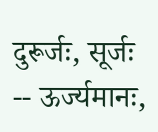दुरूर्जः, सूर्जः
-- ऊर्ज्यमानः,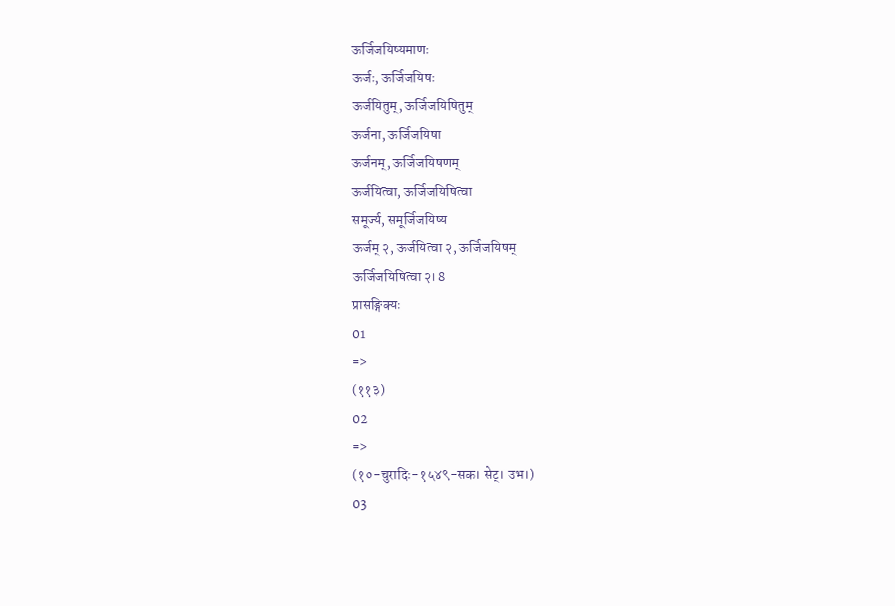ऊर्जिजयिष्यमाणः
ऊर्जः, ऊर्जिजयिषः
ऊर्जयितुम्, ऊर्जिजयिषितुम्
ऊर्जना, ऊर्जिजयिषा
ऊर्जनम्, ऊर्जिजयिषणम्
ऊर्जयित्वा, ऊर्जिजयिषित्वा
समूर्ज्य, समूर्जिजयिष्य
ऊर्जम् २, ऊर्जयित्वा २, ऊर्जिजयिषम्
ऊर्जिजयिषित्वा २। 8
प्रासङ्गिक्यः
01
=>
(११३)
02
=>
(१०-चुरादिः-१५४९-सक। सेट्। उभ।)
03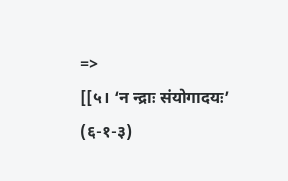=>
[[५। ‘न न्द्राः संयोगादयः’ (६-१-३)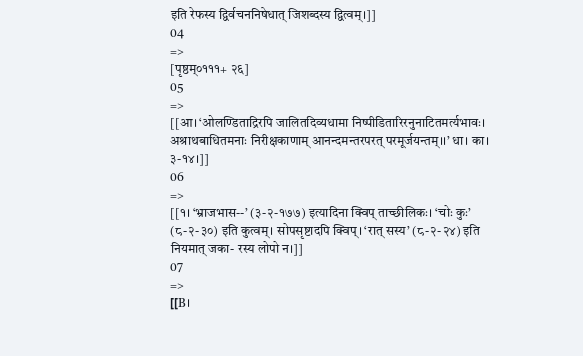इति रेफस्य द्विर्वचननिषेधात् जिशब्दस्य द्वित्वम्।]]
04
=>
[पृष्ठम्०१११+ २६]
05
=>
[[आ। ‘ओलण्डिताद्रिरपि जालितदिव्यधामा निष्पीडितारिरनुनाटितमर्त्यभावः। अश्राथबाधितमनाः निरीक्षकाणाम् आनन्दमन्तरपरत् परमूर्जयन्तम्।।’ धा। का। ३-१४।]]
06
=>
[[१। ‘भ्राजभास--’ (३-२-१७७) इत्यादिना क्विप् ताच्छीलिकः। ‘चोः कुः’ (८-२-३०) इति कुत्वम्। सोपसृष्टादपि क्विप्। ‘रात् सस्य’ (८-२-२४) इति नियमात् जका- रस्य लोपो न।]]
07
=>
[[B।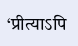‘प्रीत्याऽपि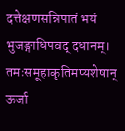दत्तेक्षणसन्निपातं भयं भुजङ्गाधिपवद् दधानम्। तमःसमूहाकृतिमप्यशेषान् ऊर्जा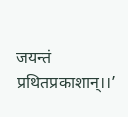जयन्तं प्रथितप्रकाशान्।।’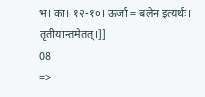भ। का। १२-१०। ऊर्जा = बलेन इत्यर्थः। तृतीयान्तमेतत्।]]
08
=>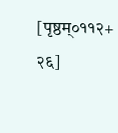[पृष्ठम्०११२+ २६]